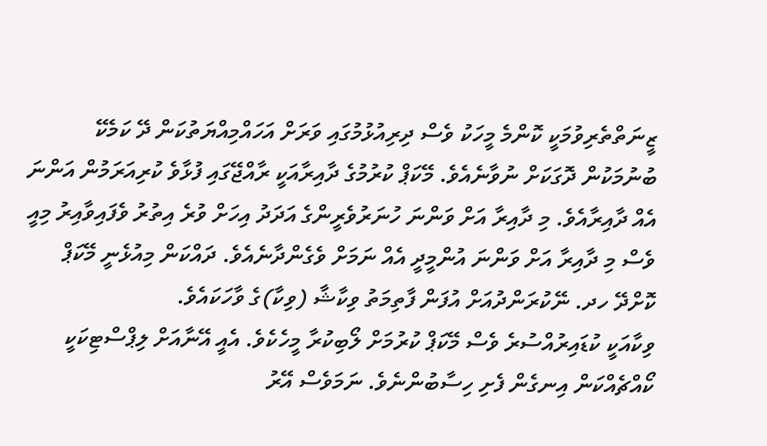ޒީނަތްތެރިވުމަކީ ކޮންމެ މީހަކު ވެސް ދިރިއުޅުމުގައި ވަރަށް އަހައްމިއްޔަތުކަން ދޭ ކަމެކޭ ބުނުމަކުން ދޮގަކަށް ނުވާނެއެވެ. މޭކަޕް ކުރުމުގެ ދާއިރާއަކީ ރާއްޖޭގައި ފުޅާވެ ކުރިއަރަމުން އަންނަ އެއް ދާއިރާއެވެ. މި ދާއިރާ އަށް ވަންނަ ހުނަރުވެރީންގެ އަދަދު އިހަށް ވުރެ އިތުރު ވެފައިވާއިރު މިއީ ވެސް މި ދާއިރާ އަށް ވަންނަ އުންމީދީ އެއް ނަމަށް ވެގެންދާނެއެވެ. ދައްކަން މިއުޅެނީ މޭކަޕް ކޮށްދޭ ހދ. ނޭކުރަންދުއަށް އުފަން ފާތިމަތު ވިކާޝާ (ވިކާ)ގެ ވާހަކައެވެ.
ވިކާއަކީ ކުޑައިރުއްސުރެ ވެސް މޭކަޕް ކުރުމަށް ލޯބިކުރާ މީހެކެވެ. އެއީ އޭނާއަށް ލިޕްސްޓިކަކީ ކޯއްޗެއްކަން އިނގެން ފެށި ހިސާބުންނެވެ. ނަމަވެސް އޭރު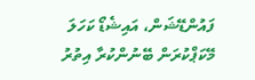ފައުންޑޭޝަން، އައިޝެޑޯ ކަހަލަ މޭކަޕްކުރަން ބޭނުންކުރާ އިތުރު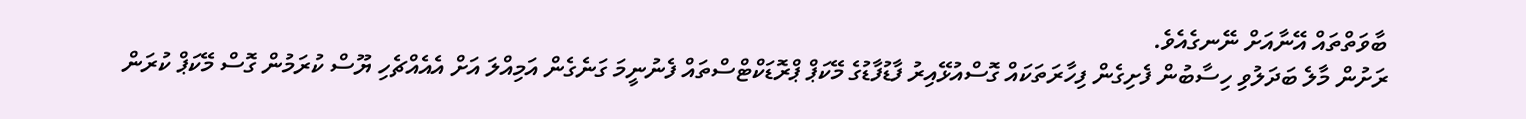ބާވަތްތައް އޭނާއަށް ނޭނގެއެވެ.
ރަށުން މާލެ ބަދަލުވި ހިސާބުން ފެށިގެން ފިހާރަތަކައް ގޮސްއުޅޭއިރު ފާޑުފާޑުގެ މޭކަޕް ޕްރޮޑަކްޓްސްތައް ފެނުނީމަ ގަނެގެން އަމިއްލަ އަށް އެއެއްޗެހި ޔޫސް ކުރަމުން ގޮސް މޭކަޕް ކުރަން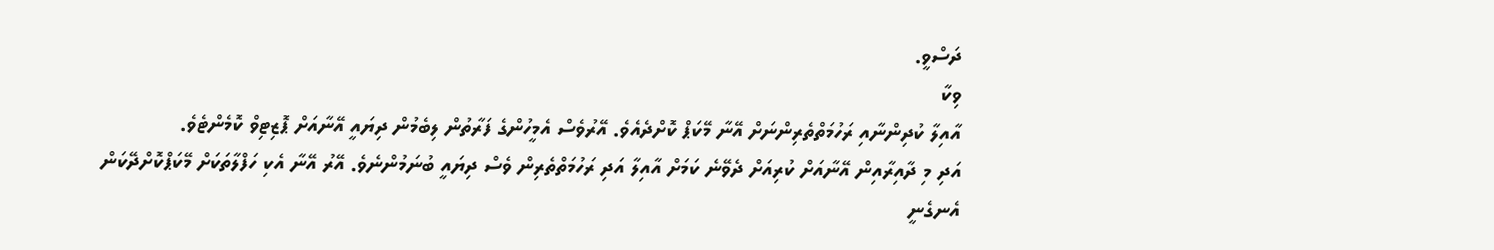ދަސްވީ.
ވިކާ
އާއިލާ ކުދިންނާއި ރަހުމަތްތެރިންނަށް އޭނާ މޭކަޕް ކޮށްދެއެވެ. އޭރުވެސް އެމީހުންގެ ފަރާތުން ލިބެމުން ދިޔައީ އޭނާއަށް ޕޮޒިޓިވް ކޮމެންޓެވެ.
އަދި މި ދާއިރާއިން އޭނާއަށް ކުރިއަށް ދެވޭނެ ކަމަށް އާއިލާ އަދި ރަހުމަތްތެރިން ވެސް ދިޔައީ ބުނަމުންނެވެ. އޭރު އޭނާ އެކި ހަފްލާތަކަށް މޭކަޕްކޮށްދޭކަން އެނގެނީ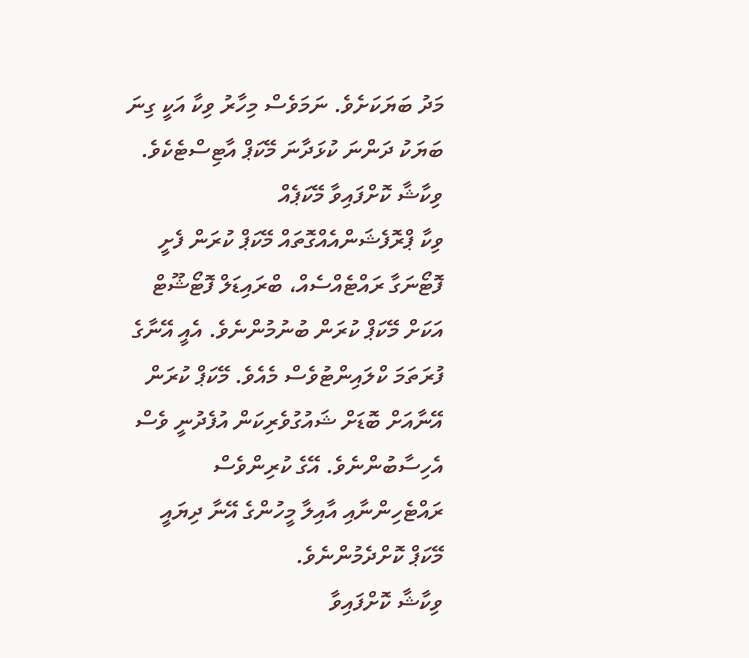މަދު ބަޔަކަށެވެ. ނަމަވެސް މިހާރު ވިކާ އަކީ ގިނަ ބަޔަކު ދަންނަ ކުޅަދާނަ މޭކަޕް އާޓިސްޓެކެވެ.
ވިކާޝާ ކޮށްފައިވާ މޭކަޕެއް
ވިކާ ޕްރޮފެޝަންއެއްގޮތައް މޭކަޕް ކުރަން ފެށީ ފޮޓޯނަގާ ރައްޓެއްސެއް، ބްރައިޑަލް ފޮޓޯޝޫޓް އަކަށް މޭކަޕް ކުރަން ބުނުމުންނެވެ. އެއީ އޭނާގެ ފުރަތަމަ ކްލައިންޓުވެސް މެއެވެ. މޭކަޕް ކުރަން އޭނާއަށް ބޮޑަށް ޝައުގުވެރިކަން އުފެދުނީ ވެސް އެހިސާބުންނެވެ. އޭގެ ކުރިންވެސް ރައްޓެހިންނާއި އާއިލާ މީހުންގެ އޭނާ ދިޔައީ މޭކަޕް ކޮށްދެމުންނެވެ.
ވިކާޝާ ކޮށްފައިވާ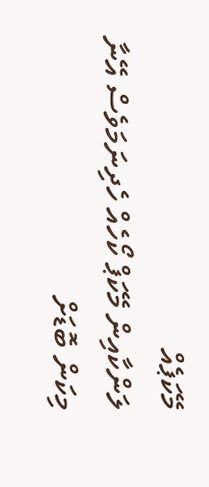މޭކަޕެއް
ލަންކާއިން މޭކަޕް ކޯހެއް ހެދިނަމަވެސް އޭނާ މިކަން ބޮޑަށް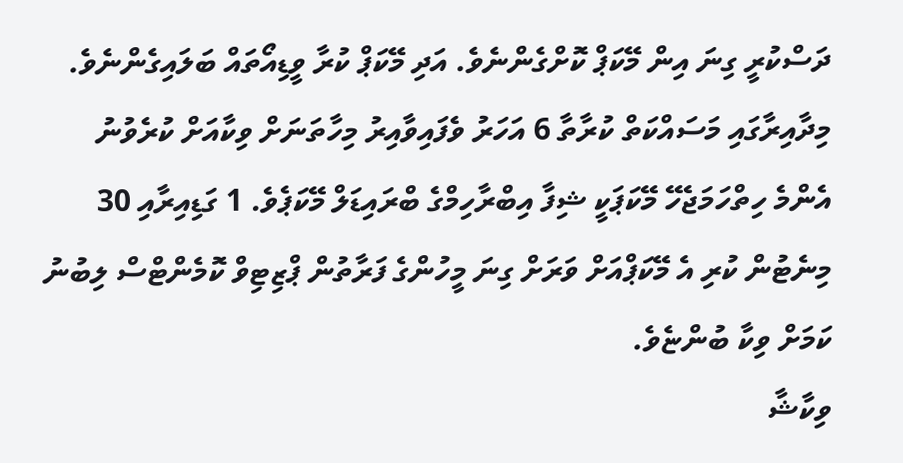ދަސްކުރީ ގިނަ އިން މޭކަޕް ކޮށްގެންނެވެ. އަދި މޭކަޕް ކުރާ ވީޑިއޯތައް ބަލައިގެންނެވެ.
މިދާއިރާގައި މަސައްކަތް ކުރާތާ 6 އަހަރު ވެފައިވާއިރު މިހާތަނަށް ވިކާއަށް ކުރެވުނު އެންމެ ހިތްހަމަޖެހޭ މޭކަޕަކީ ޝިފާ އިބްރާހިމްގެ ބްރައިޑަލް މޭކަޕެވެ. 1 ގަޑިއިރާއި 30 މިނެޓުން ކުރި އެ މޭކަޕްއަށް ވަރަށް ގިނަ މީހުންގެ ފަރާތުން ޕްޒިޓިވް ކޮމެންޓްސް ލިބުނު ކަމަށް ވިކާ ބުންޏެވެ.
ވިކާޝާ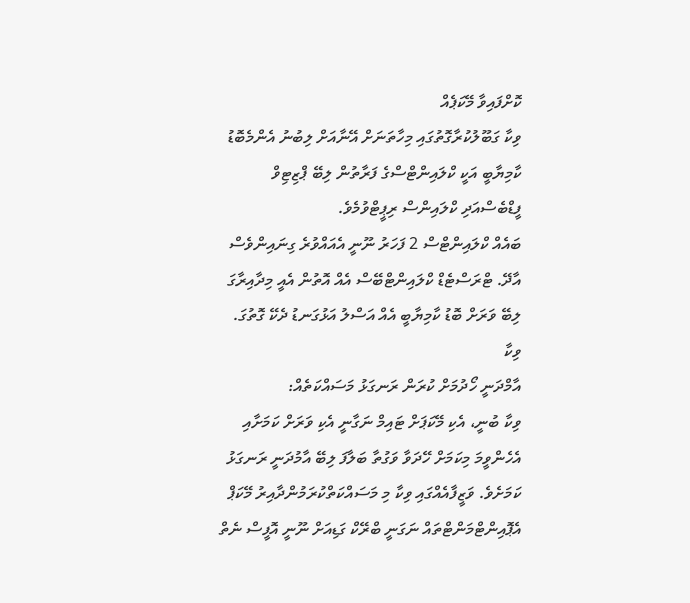ކޮށްފައިވާ މޭކަޕެއް
ވިކާ ގަބޫލުކުރާގޮތުގައި މިހާތަނަށް އޭނާއަށް ލިބުނު އެންމެބޮޑު ކާމިޔާބީ އަކީ ކްލައިންޓްސްގެ ފަރާތުން ލިބޭ ޕްޒިޓިވް ފީޑްބެސްއަދި ކްލައިންސް ރިޕީޓްވުމެވެ.
ބައެއް ކްލައިންޓްސް 2 ފަހަރު ނޫނީ އެއައްވުރެ ގިނައިންވެސް އާދޭ. ޓްރަސްޓެޑް ކްލައިންޓްބޭސް އެއް އޮތުން އެއީ މިދާއިރާގަ ލިބޭ ވަރަށް ބޮޑު ކާމިޔާބީ އެއް އަސްލު އަޅުގަނޑު ދެކޭ ގޮތުގަ.
ވިކާ
އާމްދަނީ ހޯދުމަށް ކުރަން ރަނގަޅު މަސައްކަތެއް:
ވިކާ ބުނީ، އެކި މޭކަޕަށް ޓައިމް ނަގާނީ އެކި ވަރަށް ކަމަށާއި އެހެންވީމަ މިކަމަށް ހޭދަވާ ވަގުތާ ބަލާފަ ލިބޭ އާމުދަނީ ރަނގަޅު ކަމަށެވެ. ވަޒީފާއެއްގައި ވިކާ މި މަސައްކަތްކުރަމުންދާއިރު މޭކަޕް އެޕޮއިންޓްމަންޓްތައް ނަގަނީ ބްރޭކް ގަޑިއަށް ނޫނީ އޮފީސް ނެތް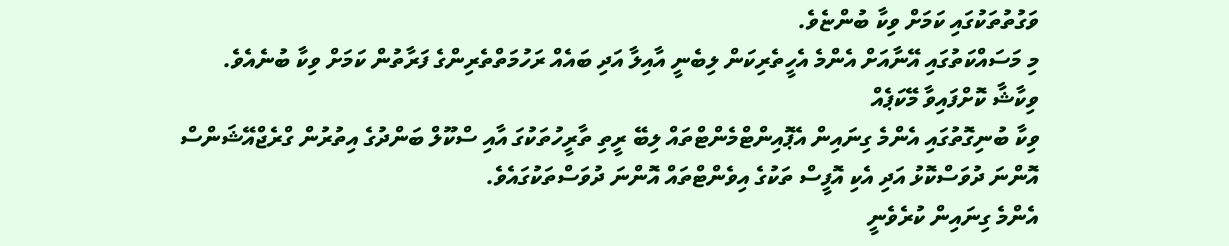ވަގުތުތަކުގައި ކަމަށް ވިކާ ބުންޏެވެ.
މި މަސައްކަތުގައި އޭނާއަށް އެންމެ އެހީތެރިކަން ލިބެނީ އާއިލާ އަދި ބައެއް ރަހުމަތްތެރިންގެ ފަރާތުން ކަމަށް ވިކާ ބުނެއެވެ.
ވިކާޝާ ކޮށްފައިވާ މޭކަޕެއް
ވިކާ ބުނިގޮތުގައި އެންމެ ގިނައިން އެޕޮއިންޓްމެންޓްތައް ލިބޭ ރީތި ތާރީހުތަކުގަ އާއި ސްކޫލް ބަންދުގެ އިތުރުން ގްރެޖްއޭޝަންސް އޮންނަ ދުވަސްކޮޅު އަދި އެކި އޮފީސް ތަކުގެ އިވެންޓްތައް އޮންނަ ދުވަސްތަކުގައެވެ.
އެންމެ ގިނައިން ކުރެވެނީ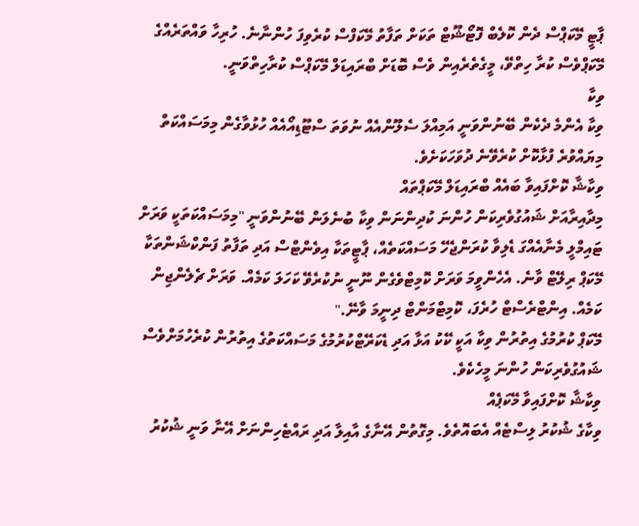ޕާޓީ މޭކަޕްސް ދެން ކޮލެބް ފޮޓޯޝޫޓް ތަކަށް ތަފާތު މޭކަފްސް ކުރެވިފަ ހުންނާނެ. ހުރިހާ ވައްތަރެއްގެ މޭކަޕްވެސް ކުރާ ހިތްވޭ، މީގެތެރެއިން ވެސް ބޮޑަށް ބްރައިޑަލް މޭކަޕްސް ކުރާހިތްވަނީ.
ވިކާ
ވިކާ އެންމެ ދެކެން ބޭނުންވަނީ އަމިއްލަ ސެލޫންއެއް ނުވަތަ ސްޓޫޑިއޯއެއް ހުޅުވާގެން މިމަސައްކަތް މިޔައްވުރެ ފުޅާކޮށް ކުރެވޭނެ ދުވަހަކަށެވެ.
ވިކާޝާ ކޮށްފައިވާ ބައެއް ބްރައިޑަލް މޭކަޕްތައް
މިދާއިރާއަށް ޝައުގުވެރިކަން ހުންނަ ކުދިންނަން ވިކާ ބުނެލަން ބޭނުންވަނީ "މިމަސައްކަތަކީ ވަރަށް ޓައިމްލީ މެނާއެއްގަ ޑެލިވާ ކުރަންޖެހޭ މަސައްކަތެއް، ޕާޓީތަކާ އިވެންޓްސް އަދި ތަފާތު ފަންކްޝަންތަކާ މޭކަޕް ރިލޭޓް ވާނެ. އެހެންވީމަ ވަރަށް ކޮމިޓްވެގެން ނޫނީ ނުކުރެވޭ ކަހަލަ ކަމެއް. ވަރަށް ޗެލެންޖިން ކަމެއް. އިންޓްރެސްޓް ހުރެފަ، ކޮމިޓްމަންޓް ދިނީމަ ވާނޭ."
މޭކަޕް ކުރުމުގެ އިތުރުން ވިކާ އަކީ ކޭކު އަޅާ އަދި ޑެކަރޭޓްކުރުމުގެ މަސައްކަތުގެ އިތުރުން ކުރެހުމަށްވެސް ޝައުގުވެރިކަން ހުންނަ މީހެކެވެ.
ވިކާޝާ ކޮށްފައިވާ މޭކަޕެއް
ވިކާގެ ޝުކުރު ލިސްޓެއް އެބައޮތެވެ. މިގޮތުން އޭނާގެ އާއިލާ އަދި ރައްޓެހިންނަށް އޭނާ ވަނީ ޝުކުރު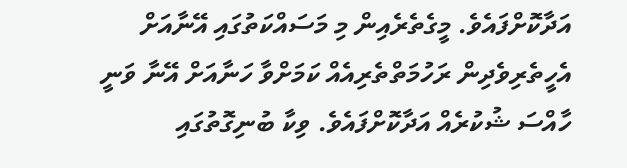އަދާކޮށްފައެވެ. މީގެތެރެއިން މި މަސައްކަތުގައި އޭނާއަށް އެހީތެރިވެދިން ރަހުމަތްތެރިއެއް ކަމަށްވާ ހަނާއަށް އޭނާ ވަނީ ހާއްސަ ޝުކުރެއް އަދާކޮށްފައެވެ. ވިކާ ބުނިގޮތުގައި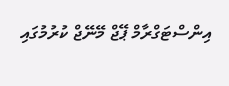އިންސްޓަގްރާމް ޕޭޖް މޭނޭޖް ކުރުމުގައި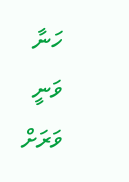ހަނާ ވަނީ ވަރަށް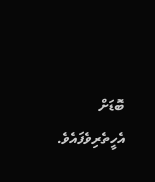ބޮޑަށް އެހީތެރިވެފައެވެ.